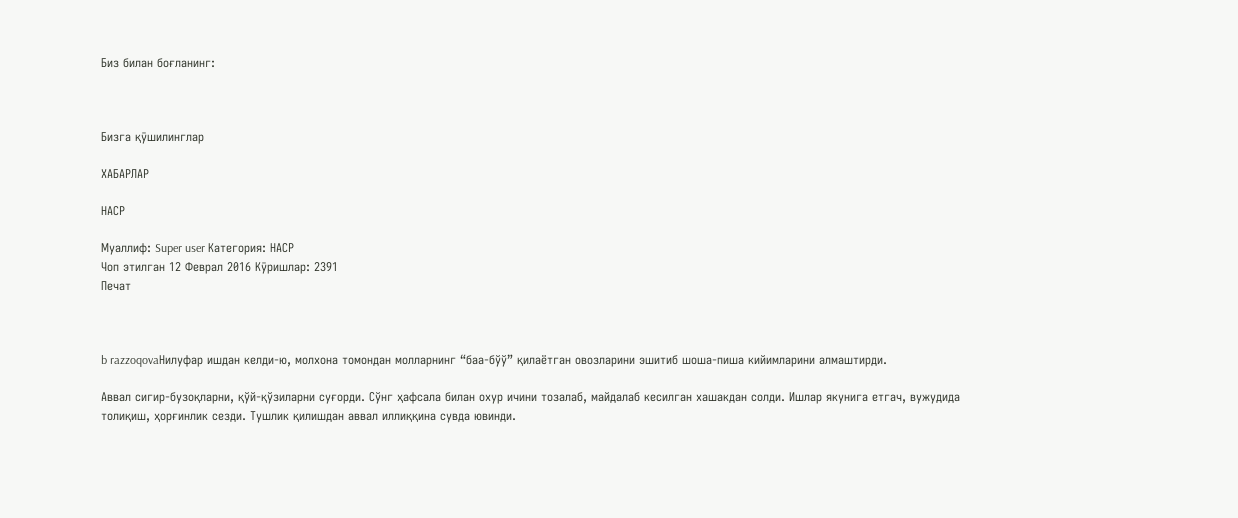Биз билан боғланинг:



Бизга қӯшилинглар

ХАБАРЛАР

НАСР

Муаллиф: Super user Категория: НАСР
Чоп этилган 12 Феврал 2016 Кӯришлар: 2391
Печат



b razzoqovaНилуфар ишдан келди-ю, молхона томондан молларнинг “баа-бўў” қилаётган овозларини эшитиб шоша-пиша кийимларини алмаштирди.

Аввал сигир-бузоқларни, қўй-қўзиларни суғорди. Сўнг ҳафсала билан охур ичини тозалаб, майдалаб кесилган хашакдан солди. Ишлар якунига етгач, вужудида толиқиш, ҳорғинлик сезди. Тушлик қилишдан аввал иллиққина сувда ювинди.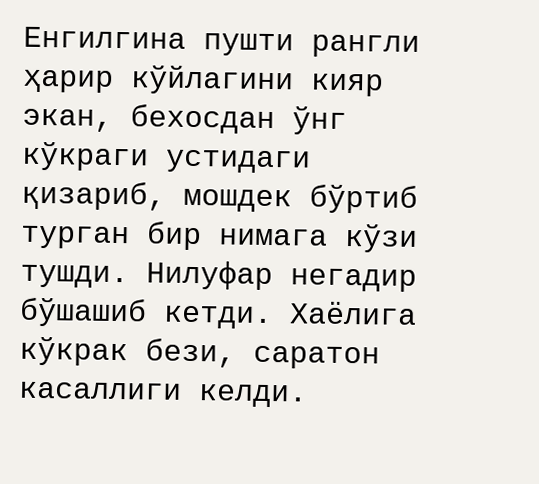Енгилгина пушти рангли ҳарир кўйлагини кияр экан, бехосдан ўнг кўкраги устидаги қизариб, мошдек бўртиб турган бир нимага кўзи тушди. Нилуфар негадир бўшашиб кетди. Хаёлига кўкрак бези, саратон касаллиги келди.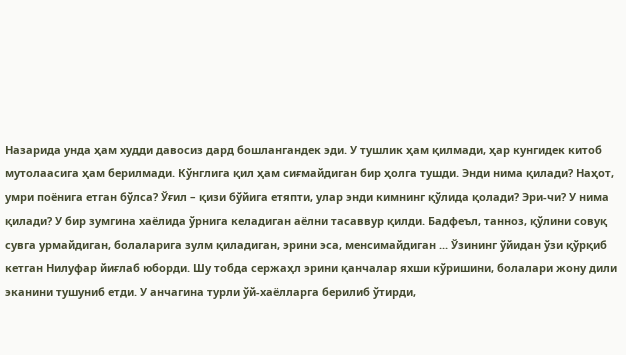Назарида унда ҳам худди давосиз дард бошлангандек эди. У тушлик ҳам қилмади, ҳар кунгидек китоб мутолаасига ҳам берилмади. Кўнглига қил ҳам сиғмайдиган бир ҳолга тушди. Энди нима қилади? Наҳот, умри поёнига етган бўлса? Ўғил – қизи бўйига етяпти, улар энди кимнинг қўлида қолади? Эри-чи? У нима қилади? У бир зумгина хаёлида ўрнига келадиган аёлни тасаввур қилди. Бадфеъл, танноз, қўлини совуқ сувга урмайдиган, болаларига зулм қиладиган, эрини эса, менсимайдиган ... Ўзининг ўйидан ўзи қўрқиб кетган Нилуфар йиғлаб юборди. Шу тобда сержаҳл эрини қанчалар яхши кўришини, болалари жону дили эканини тушуниб етди. У анчагина турли ўй-хаёлларга берилиб ўтирди,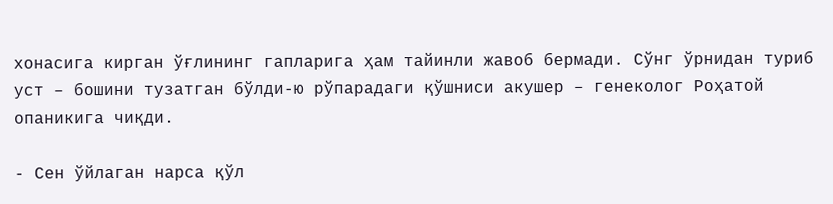хонасига кирган ўғлининг гапларига ҳам тайинли жавоб бермади. Сўнг ўрнидан туриб уст – бошини тузатган бўлди-ю рўпарадаги қўшниси акушер – генеколог Роҳатой опаникига чиқди.

- Сен ўйлаган нарса қўл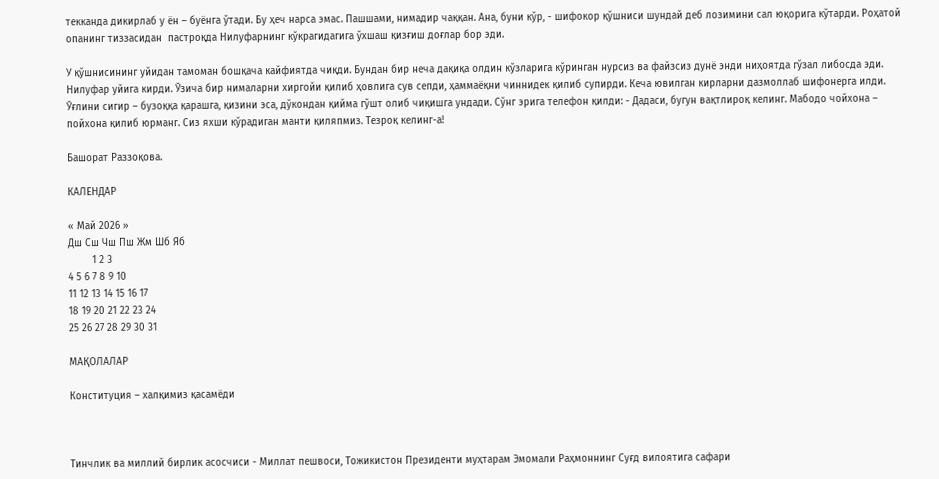текканда дикирлаб у ён – буёнга ўтади. Бу ҳеч нарса эмас. Пашшами, нимадир чаққан. Ана, буни кўр, - шифокор қўшниси шундай деб лозимини сал юқорига кўтарди. Роҳатой опанинг тиззасидан  пастроқда Нилуфарнинг кўкрагидагига ўхшаш қизғиш доғлар бор эди.

У қўшнисининг уйидан тамоман бошқача кайфиятда чиқди. Бундан бир неча дақиқа олдин кўзларига кўринган нурсиз ва файзсиз дунё энди ниҳоятда гўзал либосда эди. Нилуфар уйига кирди. Ўзича бир нималарни хиргойи қилиб ҳовлига сув сепди, ҳаммаёқни чиннидек қилиб супирди. Кеча ювилган кирларни дазмоллаб шифонерга илди. Ўғлини сигир – бузоққа қарашга, қизини эса, дўкондан қийма гўшт олиб чиқишга ундади. Сўнг эрига телефон қилди: - Дадаси, бугун вақтлироқ келинг. Мабодо чойхона – пойхона қилиб юрманг. Сиз яхши кўрадиган манти қиляпмиз. Тезроқ келинг-а!

Башорат Раззоқова.

КАЛЕНДАР

« Май 2026 »
Дш Сш Чш Пш Жм Шб Яб
        1 2 3
4 5 6 7 8 9 10
11 12 13 14 15 16 17
18 19 20 21 22 23 24
25 26 27 28 29 30 31

МАҚОЛАЛАР

Конституция – халқимиз қасамёди



Тинчлик ва миллий бирлик асосчиси - Миллат пешвоси, Тожикистон Президенти муҳтарам Эмомали Раҳмоннинг Суғд вилоятига сафари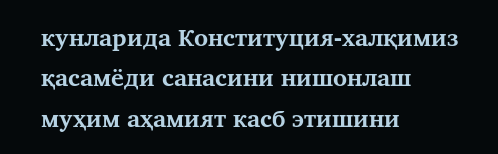кунларида Конституция-халқимиз қасамёди санасини нишонлаш муҳим аҳамият касб этишини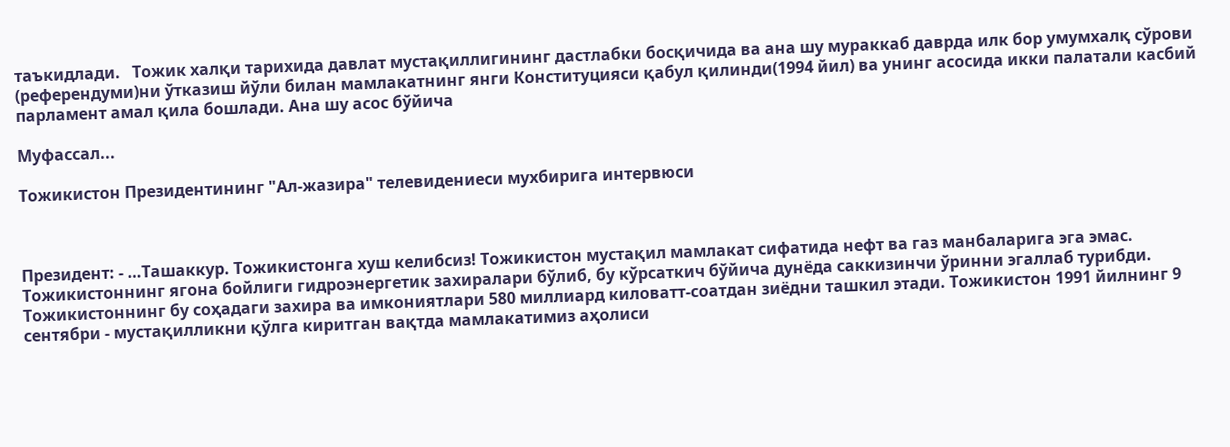таъкидлади.   Тожик халқи тарихида давлат мустақиллигининг дастлабки босқичида ва ана шу мураккаб даврда илк бор умумхалқ сўрови (референдуми)ни ўтказиш йўли билан мамлакатнинг янги Конституцияси қабул қилинди(1994 йил) ва унинг асосида икки палатали касбий парламент амал қила бошлади. Ана шу асос бўйича

Муфассал...

Тожикистон Президентининг "Ал-жазира" телевидениеси мухбирига интервюси



Президент: - …Ташаккур. Тожикистонга хуш келибсиз! Тожикистон мустақил мамлакат сифатида нефт ва газ манбаларига эга эмас. Тожикистоннинг ягона бойлиги гидроэнергетик захиралари бўлиб, бу кўрсаткич бўйича дунёда саккизинчи ўринни эгаллаб турибди. Тожикистоннинг бу соҳадаги захира ва имкониятлари 580 миллиард киловатт-соатдан зиёдни ташкил этади. Тожикистон 1991 йилнинг 9 сентябри - мустақилликни қўлга киритган вақтда мамлакатимиз аҳолиси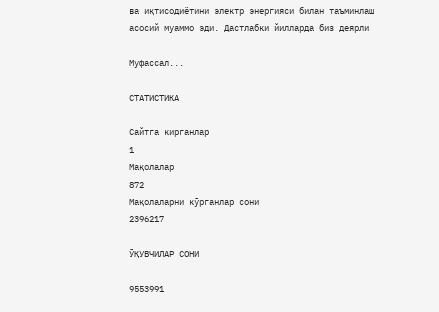ва иқтисодиётини электр энергияси билан таъминлаш асосий муаммо эди. Дастлабки йилларда биз деярли

Муфассал...

СТАТИСТИКА

Сайтга кирганлар
1
Мақолалар
872
Мақолаларни кӯрганлар сони
2396217

ӮҚУВЧИЛАР СОНИ

9553991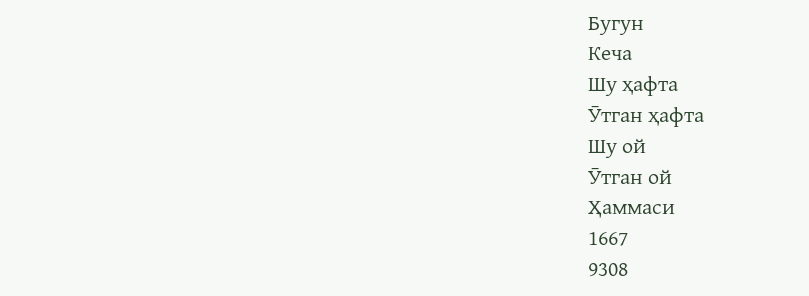Бугун
Кеча
Шу ҳафта
Ӯтган ҳафта
Шу ой
Ӯтган ой
Ҳаммаси
1667
9308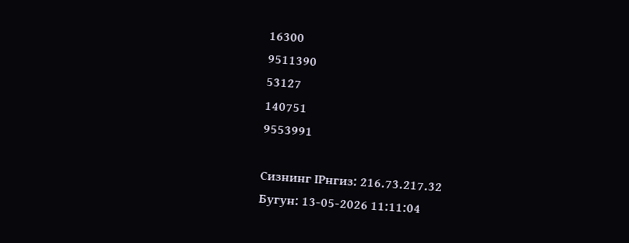16300
9511390
53127
140751
9553991

Сизнинг IPнгиз: 216.73.217.32
Бугун: 13-05-2026 11:11:04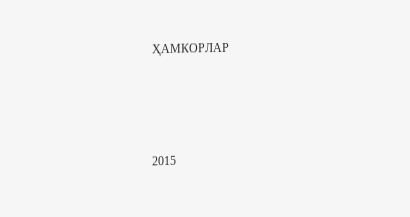ҲАМКОРЛАР







2015